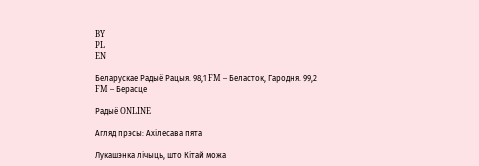BY
PL
EN

Беларускае Радыё Рацыя. 98,1 FM – Беласток, Гародня. 99,2 FM – Берасце

Радыё ONLINE

Агляд прэсы: Ахілесава пята

Лукашэнка лічыць, што Кітай можа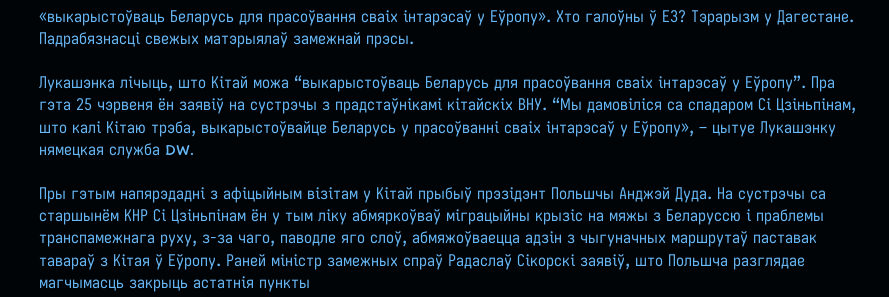«выкарыстоўваць Беларусь для прасоўвання сваіх інтарэсаў у Еўропу». Хто галоўны ў ЕЗ? Тэрарызм у Дагестане. Падрабязнасці свежых матэрыялаў замежнай прэсы.

Лукашэнка лічыць, што Кітай можа “выкарыстоўваць Беларусь для прасоўвання сваіх інтарэсаў у Еўропу”. Пра гэта 25 чэрвеня ён заявіў на сустрэчы з прадстаўнікамі кітайскіх ВНУ. “Мы дамовіліся са спадаром Сі Цзіньпінам, што калі Кітаю трэба, выкарыстоўвайце Беларусь у прасоўванні сваіх інтарэсаў у Еўропу», – цытуе Лукашэнку нямецкая служба DW.

Пры гэтым напярэдадні з афіцыйным візітам у Кітай прыбыў прэзідэнт Польшчы Анджэй Дуда. На сустрэчы са старшынём КНР Сі Цзіньпінам ён у тым ліку абмяркоўваў міграцыйны крызіс на мяжы з Беларуссю і праблемы транспамежнага руху, з-за чаго, паводле яго слоў, абмяжоўваецца адзін з чыгуначных маршрутаў паставак тавараў з Кітая ў Еўропу. Раней міністр замежных спраў Радаслаў Сікорскі заявіў, што Польшча разглядае магчымасць закрыць астатнія пункты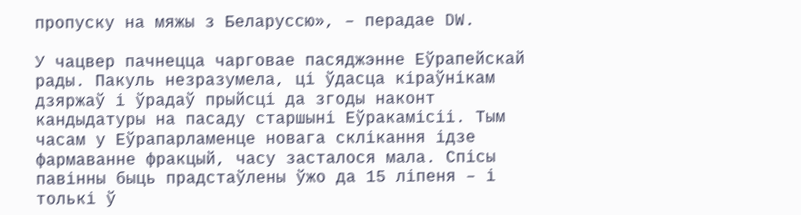пропуску на мяжы з Беларуссю», – перадае DW.

У чацвер пачнецца чарговае пасяджэнне Еўрапейскай рады. Пакуль незразумела, ці ўдасца кіраўнікам дзяржаў і ўрадаў прыйсці да згоды наконт кандыдатуры на пасаду старшыні Еўракамісіі. Тым часам у Еўрапарламенце новага склікання ідзе фармаванне фракцый, часу засталося мала. Спісы павінны быць прадстаўлены ўжо да 15 ліпеня – і толькі ў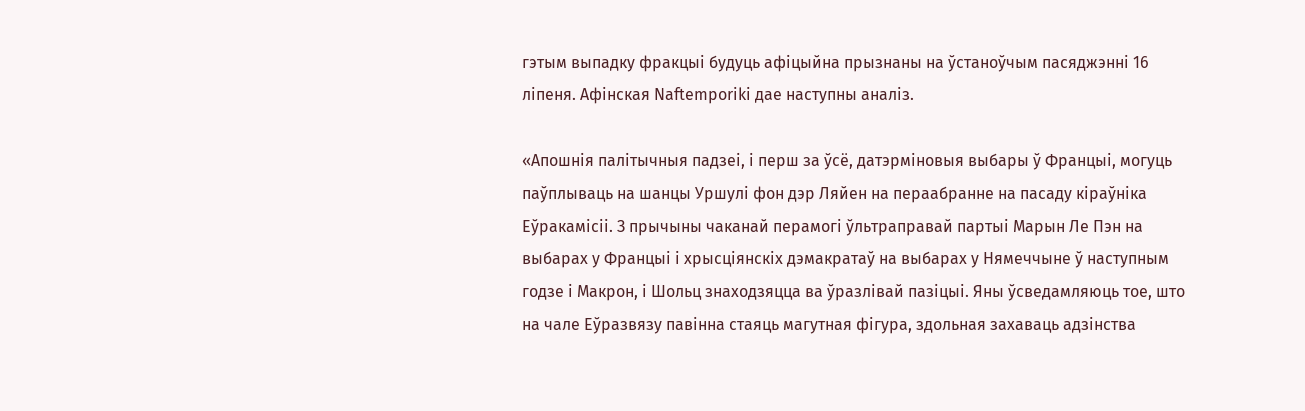гэтым выпадку фракцыі будуць афіцыйна прызнаны на ўстаноўчым пасяджэнні 16 ліпеня. Афінская Naftemporiki дае наступны аналіз.

«Апошнія палітычныя падзеі, і перш за ўсё, датэрміновыя выбары ў Францыі, могуць паўплываць на шанцы Уршулі фон дэр Ляйен на пераабранне на пасаду кіраўніка Еўракамісіі. З прычыны чаканай перамогі ўльтраправай партыі Марын Ле Пэн на выбарах у Францыі і хрысціянскіх дэмакратаў на выбарах у Нямеччыне ў наступным годзе і Макрон, і Шольц знаходзяцца ва ўразлівай пазіцыі. Яны ўсведамляюць тое, што на чале Еўразвязу павінна стаяць магутная фігура, здольная захаваць адзінства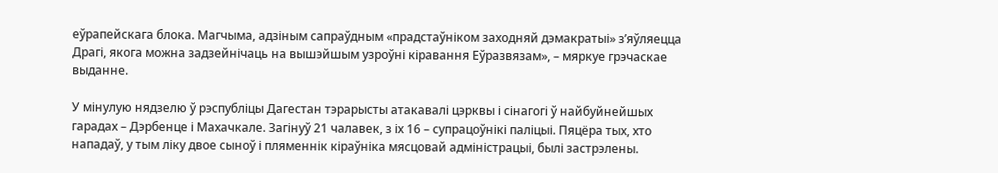еўрапейскага блока. Магчыма, адзіным сапраўдным «прадстаўніком заходняй дэмакратыі» з’яўляецца Драгі, якога можна задзейнічаць на вышэйшым узроўні кіравання Еўразвязам», – мяркуе грэчаскае выданне.

У мінулую нядзелю ў рэспубліцы Дагестан тэрарысты атакавалі цэрквы і сінагогі ў найбуйнейшых гарадах – Дэрбенце і Махачкале. Загінуў 21 чалавек, з іх 16 – супрацоўнікі паліцыі. Пяцёра тых, хто нападаў, у тым ліку двое сыноў і пляменнік кіраўніка мясцовай адміністрацыі, былі застрэлены.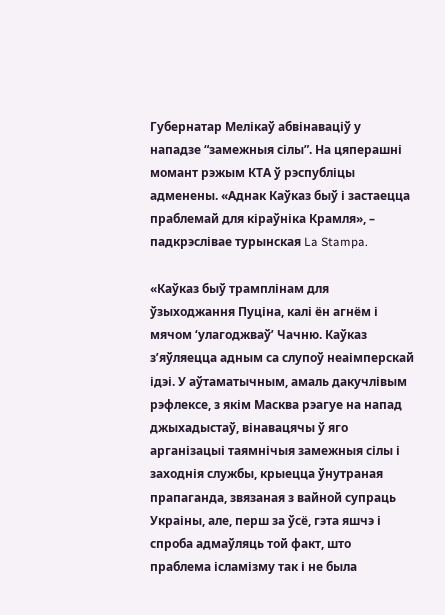Губернатар Мелікаў абвінаваціў у нападзе “замежныя сілы”. На цяперашні момант рэжым КТА ў рэспубліцы адменены. «Аднак Каўказ быў і застаецца праблемай для кіраўніка Крамля», – падкрэслівае турынская La Stampa.

«Каўказ быў трамплінам для ўзыходжання Пуціна, калі ён агнём і мячом ‘улагоджваў’ Чачню. Каўказ з’яўляецца адным са слупоў неаімперскай ідэі. У аўтаматычным, амаль дакучлівым рэфлексе, з якім Масква рэагуе на напад джыхадыстаў, вінавацячы ў яго арганізацыі таямнічыя замежныя сілы і заходнія службы, крыецца ўнутраная прапаганда, звязаная з вайной супраць Украіны, але, перш за ўсё, гэта яшчэ і спроба адмаўляць той факт, што праблема ісламізму так і не была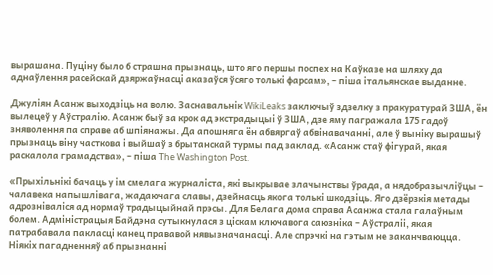вырашана. Пуціну было б страшна прызнаць, што яго першы поспех на Каўказе на шляху да аднаўлення расейскай дзяржаўнасці аказаўся ўсяго толькі фарсам», – піша італьянскае выданне.

Джуліян Асанж выходзіць на волю. Заснавальнік WikiLeaks заключыў здзелку з пракуратурай ЗША, ён вылецеў у Аўстралію. Асанж быў за крок ад экстрадыцыі ў ЗША, дзе яму пагражала 175 гадоў зняволення па справе аб шпіянажы. Да апошняга ён абвяргаў абвінавачанні, але ў выніку вырашыў прызнаць віну часткова і выйшаў з брытанскай турмы пад заклад. «Асанж стаў фігурай, якая раскалола грамадства», – піша The Washington Post.

«Прыхільнікі бачаць у ім смелага журналіста, які выкрывае злачынствы ўрада, а нядобразычліўцы – чалавека напышлівага, жадаючага славы, дзейнасць якога толькі шкодзіць. Яго дзёрзкія метады адрозніваліся ад нормаў традыцыйнай прэсы. Для Белага дома справа Асанжа стала галаўным болем. Адміністрацыя Байдэна сутыкнулася з ціскам ключавога саюзніка – Аўстраліі, якая патрабавала пакласці канец прававой нявызначанасці. Але спрэчкі на гэтым не заканчваюцца. Ніякіх пагадненняў аб прызнанні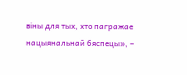віны для тых, хто пагражае нацыянальнай бяспецы», –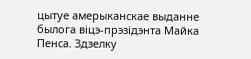цытуе амерыканскае выданне былога віцэ-прэзідэнта Майка Пенса. Здзелку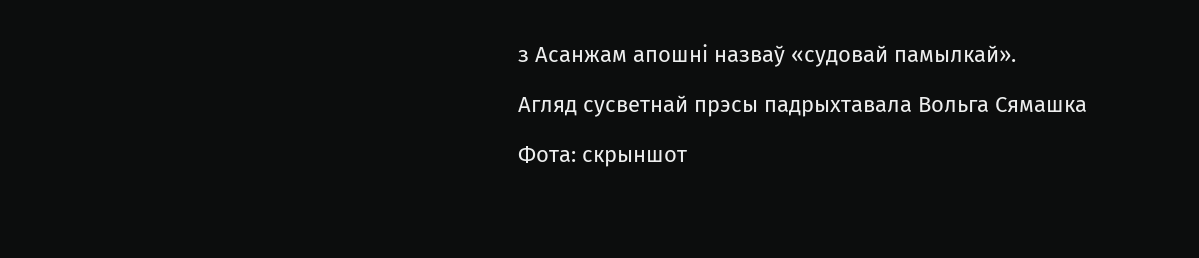з Асанжам апошні назваў «судовай памылкай».

Агляд сусветнай прэсы падрыхтавала Вольга Сямашка

Фота: скрыншот